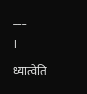___
।
ध्यात्वेति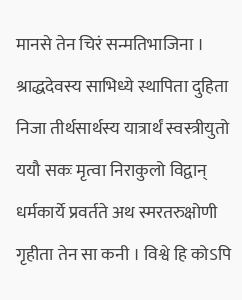मानसे तेन चिरं सन्मतिभाजिना । श्राद्धदेवस्य साभिध्ये स्थापिता दुहिता निजा तीर्थसार्थस्य यात्रार्थं स्वस्त्रीयुतो ययौ सकः मृत्वा निराकुलो विद्वान् धर्मकार्ये प्रवर्तते अथ स्मरतरुक्षोणी गृहीता तेन सा कनी । विश्वे हि कोऽपि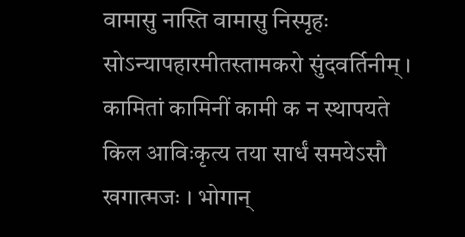वामासु नास्ति वामासु निस्पृहः सोऽन्यापहारमीतस्तामकरो सुंदवर्तिनीम् । कामितां कामिनीं कामी क न स्थापयते किल आविःकृत्य तया सार्धं समयेऽसौ खगात्मजः । भोगान्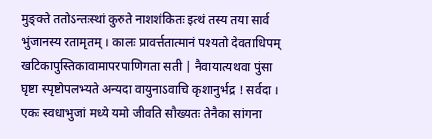मुङ्क्ते ततोऽन्तःस्थां कुरुते नाशशंकितः इत्थं तस्य तया सार्व भुंजानस्य रतामृतम् । कालः प्रावर्त्ततात्मानं पश्यतो देवताधिपम् खटिकापुस्तिकावामापरपाणिगता सती | नैवायात्यथवा पुंसा घृष्टा स्पृष्टोपलभ्यते अन्यदा वायुनाऽवाचि कृशानुर्भद्र ! सर्वदा । एकः स्वधाभुजां मध्ये यमो जीवति सौख्यतः तेनैका सांगना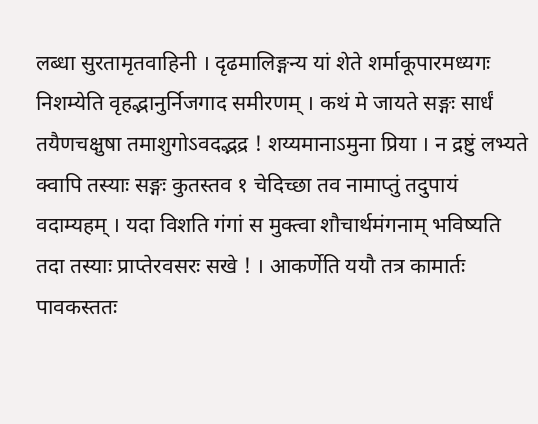लब्धा सुरतामृतवाहिनी । दृढमालिङ्गन्य यां शेते शर्माकूपारमध्यगः निशम्येति वृहद्भानुर्निजगाद समीरणम् । कथं मे जायते सङ्गः सार्धं तयैणचक्षुषा तमाशुगोऽवदद्भद्र ! शय्यमानाऽमुना प्रिया । न द्रष्टुं लभ्यते क्वापि तस्याः सङ्गः कुतस्तव १ चेदिच्छा तव नामाप्तुं तदुपायं वदाम्यहम् । यदा विशति गंगां स मुक्त्वा शौचार्थमंगनाम् भविष्यति तदा तस्याः प्राप्तेरवसरः सखे ! । आकर्णेति ययौ तत्र कामार्तः पावकस्ततः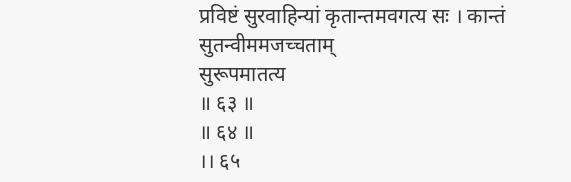प्रविष्टं सुरवाहिन्यां कृतान्तमवगत्य सः । कान्तं सुतन्वीममजच्चताम्
सुरूपमातत्य
॥ ६३ ॥
॥ ६४ ॥
।। ६५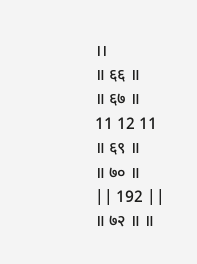।।
॥ ६६ ॥
॥ ६७ ॥
11 12 11
॥ ६९ ॥
॥ ७० ॥
|| 192 ||
॥ ७२ ॥ ॥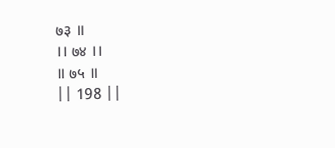७३ ॥
।। ७४ ।।
॥ ७५ ॥
|| 198 ||